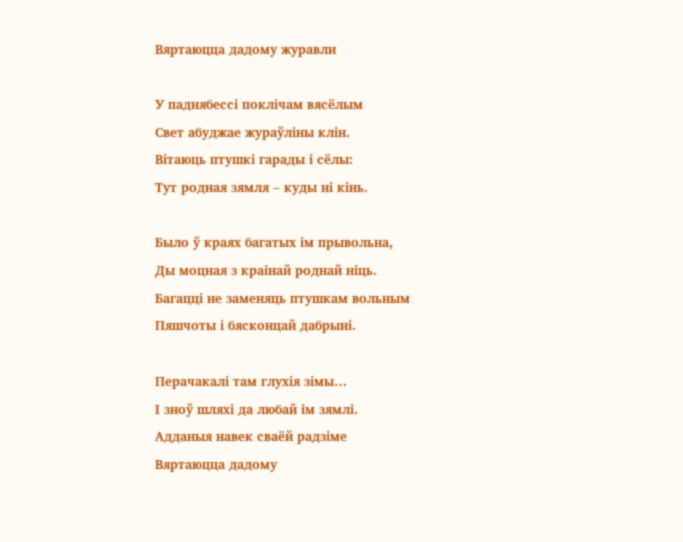Вяртаюцца дадому журавли

У паднябессі поклічам вясёлым
Свет абуджае жураўліны клін.
Вітаюць птушкі гарады і сёлы:
Тут родная зямля – куды ні кінь.

Было ў краях багатых ім прывольна,
Ды моцная з краінай роднай ніць.
Багацці не заменяць птушкам вольным
Пяшчоты і бясконцай дабрыні.

Перачакалі там глухія зімы…
І зноў шляхі да любай ім зямлі.
Адданыя навек сваёй радзіме
Вяртаюцца дадому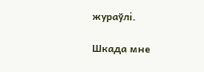жураўлі.

Шкада мне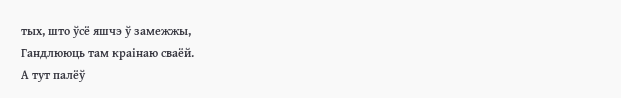тых, што ўсё яшчэ ў замежжы,
Гандлююць там краінаю сваёй.
А тут палёў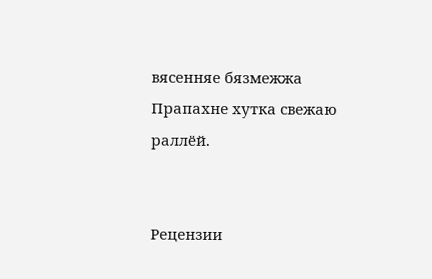вясенняе бязмежжа
Прапахне хутка свежаю раллёй.


Рецензии